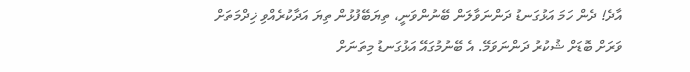އާދެ! ދެން ހަމަ އަޅުގަނޑު ދަންނަވާލަން ބޭނުންވަނީ، ތިޔަބޭފުޅުން ތިޔަ އަދާކުރެއްވި ޚިދްމަތަށް ވަރަށް ބޮޑަށް ޝުކުރު ދަންނަވަމޭ. އެ ބޭނުމުގައޭ އަޅުގަނޑު މިތަނަށް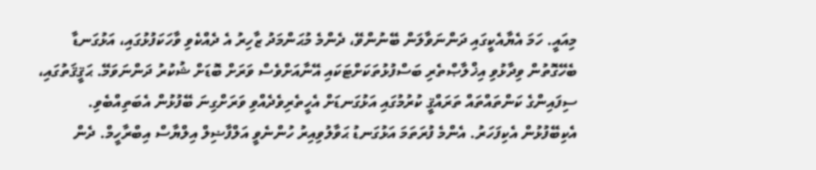މިއައީ. ހަމަ އެޔާއެކީގައި ދަންނަވާލަން ބޭނުންވޭ، ދެންމެ މުޙަންމަދު ޒާހިރު އެ ދެއްކެވި ވާހަކަފުޅުގައި، އަޅުގަނޑާ ބެހޭގޮތުން ވިދާޅުވި އިޚްލާޞްތެރި ބަސްފުޅުތަކަށްޓަކައި އޭނާއަށްވެސް ވަރަށް ބޮޑަށް ޝުކުރު ދަންނަވަމޭ. ޙަޤީޤަތުގައި، ސިފައިންގެ ކަންތައްތައް ތަރައްޤީ ކުރުމުގައި އަޅުގަނޑަށް އެހީތެރިވެދެއްވި ވަރަށްގިނަ ބޭފުޅުން އެބަތިއްބެވި. އެކިބޭފުޅުން އެކިފަހަރު. އެންމެ ފުރަތަމަ އަޅުގަނޑު ޙަވާލުވިއިރު ހުންނެވީ އަލްފާޟިލް އިލްޔާސް އިބްރާހީމް. ދެން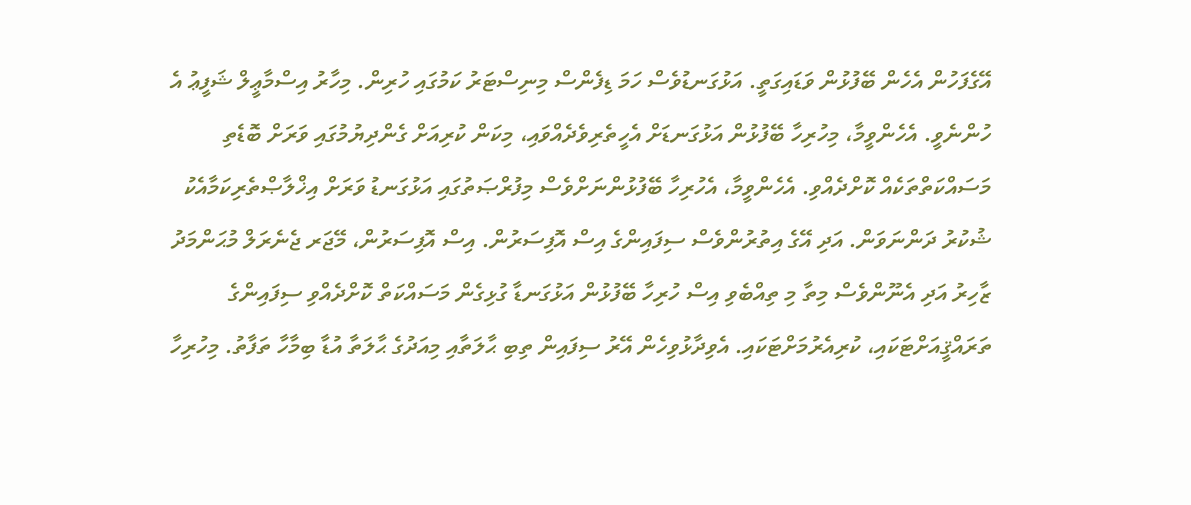އޭގެފަހުން އެހެން ބޭފުޅުން ވަޑައިގަތީ. އަޅުގަނޑުވެސް ހަމަ ޑިފެންސް މިނިސްޓަރު ކަމުގައި ހުރިން. މިހާރު އިސްމާޢީލް ޝަފީޢު އެ ހުންނެވީ. އެހެންވީމާ، މިހުރިހާ ބޭފުޅުން އަޅުގަނޑަށް އެހީތެރިވެދެއްވައި، މިކަން ކުރިއަށް ގެންދިޔުމުގައި ވަރަށް ބޮޑެތި މަސައްކަތްތަކެއް ކޮށްދެއްވި. އެހެންވީމާ، އެހުރިހާ ބޭފުޅުންނަށްވެސް މިފުރްޞަތުގައި އަޅުގަނޑު ވަރަށް އިޚްލާޞްތެރިކަމާއެކު ޝުކުރު ދަންނަވަން. އަދި އޭގެ އިތުރުންވެސް ސިފައިންގެ އިސް އޮފިސަރުން. އިސް އޮފިސަރުން، މޭޖަރ ޖެނެރަލް މުޙަންމަދު ޒާހިރު އަދި އެނޫންވެސް މިތާ މި ތިއްބެވި އިސް ހުރިހާ ބޭފުޅުން އަޅުގަނޑާ ގުޅިގެން މަސައްކަތް ކޮށްދެއްވި ސިފައިންގެ ތަރައްޤީއަށްޓަކައި، ކުރިއެރުމަށްޓަކައި. އެވިދާޅުވިހެން އޭރު ސިފައިން ތިބި ޙާލަތާއި މިއަދުގެ ޙާލަތާ އުޑާ ބިމާހާ ތަފާތު. މިހުރިހާ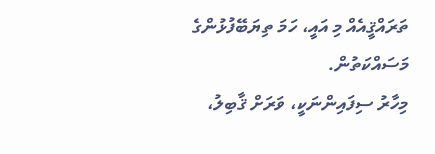ތަރައްޤީއެއް މި އައީ، ހަމަ ތިޔަބޭފުޅުންގެ މަސައްކަތުން.
މިހާރު ސިފައިންނަކީ، ވަރަށް ޤާބިލު،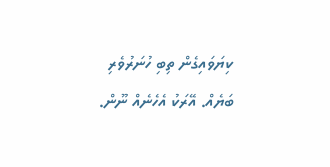ކިޔަވައިގެން ތިބި ހުނަރުވެރި ބަޔެއް. އޭރަކު އެހެނެއް ނޫން.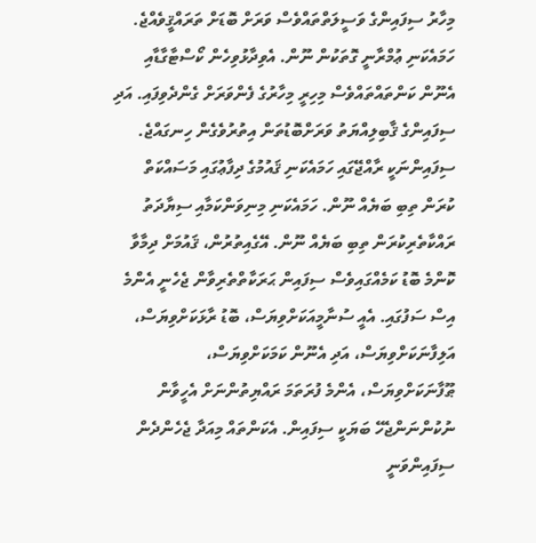މިހާރު ސިފައިންގެ ވަސީލަތްތައްވެސް ވަރަށް ބޮޑަށް ތަރައްޤީވެއްޖެ. ހަމައެކަނި ޢުމްރާނީ ގޮތަކުން ނޫން. އެވިދާޅުވިހެން ކޯސްޓާގާޑާއި އެނޫން ކަންތައްތައްވެސް މިހިރީ މިހާރުގެ ފެންވަރަށް ގެންދެވިފައި. އަދި ސިފައިންގެ ޤާބިލިއްޔަތު ވަރަށްބޮޑުތަން އިތުރުވެގެން ހިނގައްޖެ. ސިފައިންނަކީ ރާއްޖޭގައި ހަމައެކަނި ޤައުމުގެ ދިފާޢުގައި މަސައްކަތް ކުރަން ތިބި ބަޔެއް ނޫން. ހަމައެކަނި މިނިވަންކަމާއި ސިޔާދަތު ރައްކާތެރިކުރަން ތިބި ބަޔެއް ނޫން. އޭގެއިތުރުން، ޤައުމަށް ދިމާވާ ކޮންމެ ބޮޑު ކަމެއްގައިވެސް ސިފައިން ޙަރަކާތްތެރިވާން ޖެހެނީ އެންމެ އިސް ސަފުގައި. އެއީ ސުނާމީއަކަށްވިޔަސް، ބޮޑު ރާޅަކަށްވިޔަސް، އަލިފާނަކަށްވިޔަސް، އަދި އެނޫން ކަމަކަށްވިޔަސް، ޠޫފާނަކަށްވިޔަސް، އެންމެ ފުރަތަމަ ރައްޔިތުންނަށް އެހީވާން ނުކުންނަންޖެހޭ ބަޔަކީ ސިފައިން. އެކަންތައް މިއަދާ ޖެހެންދެން ސިފައިންވަނީ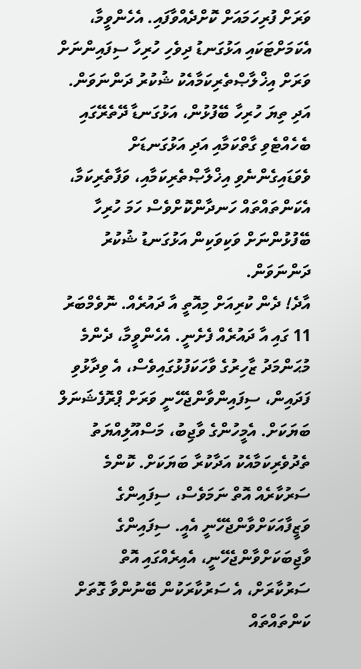ވަރަށް ފުރިހަމައަށް ކޮށްދެއްވާފައި. އެހެންވީމާ، އެކަމަށްޓަކައި އަޅުގަނޑު ދިވެހި ހުރިހާ ސިފައިންނަށް ވަރަށް އިޚްލާޞްތެރިކަމާއެކު ޝުކުރު ދަންނަވަން. އަދި ތިޔަ ހުރިހާ ބޭފުޅުން، އަޅުގަނޑާ ދޭތެރޭގައި ބެހެއްޓެވި ގާތްކަމާއި އަދި އަޅުގަނޑަށް ވެވަޑައިގެންނެވި އިޚްލާޞްތެރިކަމާއި، ވަފާތެރިކަމާ، އެކަންތައްތައް ހަނދާންކޮށްވެސް ހަމަ ހުރިހާ ބޭފުޅުންނަށް ވަކިވަކިން އަޅުގަނޑު ޝުކުރު ދަންނަވަން.
އާދެ! ދެން ކުރިއަށް މިއޮތީ އާ ދައުރެއް. ނޮވެމްބަރު 11 ގައި އާ ދައުރެއް ފެށެނީ. އެހެންވީމާ، ދެންމެ މުޙަންމަދު ޒާހިރުގެ ވާހަކަފުޅުގައިވެސް، އެ ވިދާޅުވި ފަދައިން، ސިފައިންވާންޖެހޭނީ ވަރަށް ޕްރޮފެޝަނަލް ބަޔަކަށް. އެމީހުންގެ ވާޖިބު، މަސްއޫލިއްޔަތު ތެދުވެރިކަމާއެކު އަދާކުރާ ބަޔަކަށް. ކޮންމެ ސަރުކާރެއް އޮތް ނަމަވެސް، ސިފައިންގެ ވަޒީފާއަކަށްވާންޖެހޭނީ އެއީ. ސިފައިންގެ ވާޖިބަކަށްވާންޖެހޭނީ، އެއިރެއްގައި އޮތް ސަރުކާރަށް، އެ ސަރުކާރަކުން ބޭނުންވާ ގޮތަށް ކަންތައްތައް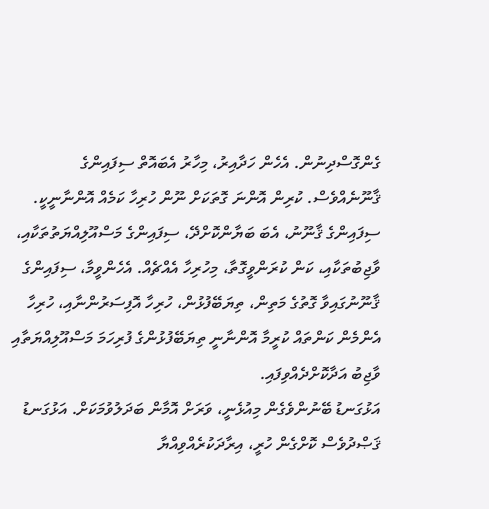ގެންގޮސްދިނުން. އެހެން ހަދާއިރު، މިހާރު އެބައޮތް ސިފައިންގެ ޤާނޫނެއްވެސް. ކުރިން އޮންނަ ގޮތަކަށް ނޫން ހުރިހާ ކަމެއް އޮންނާނީކީ. ސިފައިންގެ ޤާނޫނު، އެބަ ބަޔާންކޮށްދޭ، ސިފައިންގެ މަސްއޫލިއްޔަތުތަކާއި، ވާޖިބުތަކާއި، ކަން ކުރަންވީގޮތާ، މިހުރިހާ އެއްޗެއް. އެހެންވީމާ، ސިފައިންގެ ޤާނޫނުގައިވާ ގޮތުގެ މަތިން، ތިޔަބޭފުޅުން، ހުރިހާ އޮފިސަރުންނާއި، ހުރިހާ އެންމެން ކަންތައް ކުރީމާ އޮންނާނީ ތިޔަބޭފުޅުންގެ ފުރިހަމަ މަސްއޫލިއްޔަތާއި ވާޖިބު އަދާކޮށްދެއްވިފައި.
އަޅުގަނޑު ބޭނުންވެގެން މިއުޅެނީ، ވަރަށް އޮމާން ބަދަލުވުމަކަށް. އަޅުގަނޑު ޤަޞްދުވެސް ކޮށްގެން ހުރީ، އިރާދަކުރެއްވިއްޔާ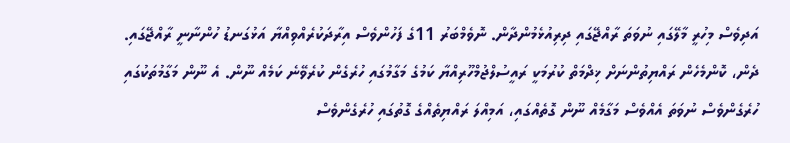އަދިވެސް މިހުރީ މާލޭގައި ނުވަތަ ރާއްޖޭގައި ދިރިއުޅެމުންދާން. ނޮވެމްބަރު 11ގެ ފަހުންވެސް އިރާދަކުރެއްވިއްޔާ އަޅުގަނޑު ހުންނާނީ ރާއްޖޭގައި. ދެން، ކޮންމެހެން ރައްޔިތުންނަށް ޚިދްމަތް ކުރުމަކީ ރައީސުލްޖުމްހޫރިއްޔާ ކަމުގެ މަގާމުގައި ހުރެގެން ކުރެވޭނެ ކަމެއް ނޫން. އެ ނޫން މަގާމުތަކުގައި ހުރެގެންވެސް ނުވަތަ އެއްވެސް މަގާމެއް ނޫން ގޮތެއްގައި، އަމިއްލަ ރައްޔިތެއްގެ ގޮތުގައި ހުރެގެންވެސް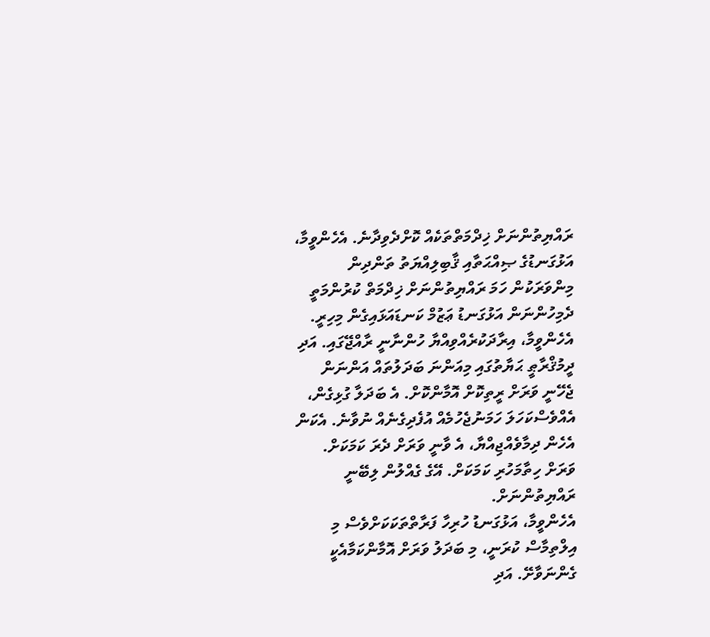ރައްޔިތުންނަށް ޚިދްމަތްތަކެއް ކޮށްދެވިދާނެ. އެހެންވީމާ، އަޅުގަނޑުގެ ޞިއްޙަތާއި ޤާބިލިއްޔަތު ތަންދިން މިންވަރަކުން ހަމަ ރައްޔިތުންނަށް ޚިދްމަތް ކުރުންމަތީ ދެމިހުންނަން އަޅުގަނޑު ޢަޒުމް ކަނޑައަޅައިގެން މިހިރީ. އެހެންވީމާ، އިރާދަކުރެއްވިއްޔާ ހުންނާނީ ރާއްޖޭގައި. އަދި ދީމުޤްރާޠީ ޙަޔާތުގައި މިއަންނަ ބަދަލުތައް އަންނަން ޖެހޭނީ ވަރަށް ރީތިކޮށް އޮމާންކޮށް. އެ ބަދަލާ ގުޅިގެން، އެއްވެސްކަހަލަ ހަމަނުޖެހުމެއް އުފެދިގެނެއް ނުވާނެ. އެކަން އެހެން ދިމާވެއްޖިއްޔާ، އެ ވާނީ ވަރަށް ދެރަ ކަމަކަށް. ވަރަށް ހިތާމަހުރި ކަމަކަށް. އޭގެ ގެއްލުން ލިބޭނީ ރައްޔިތުންނަށް.
އެހެންވީމާ، އަޅުގަނޑު ހުރިހާ ފަރާތްތަކަކަށްވެސް މި އިލްތިމާސް ކުރަނީ، މި ބަދަލު ވަރަށް އޮމާންކަމާއެކީ ގެންނަވާށޭ. އަދި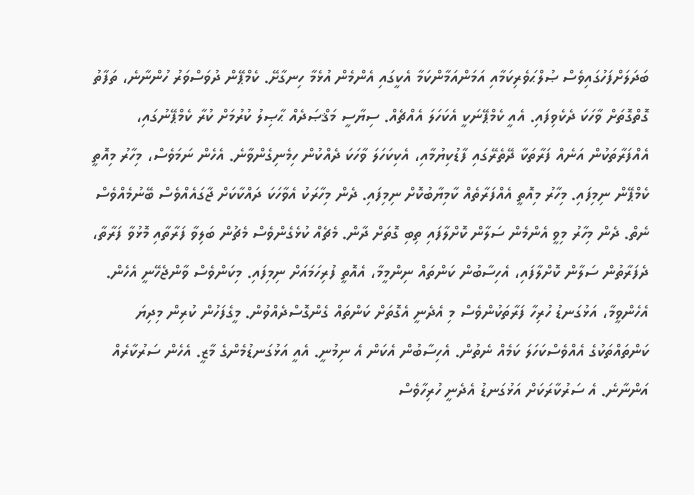ބަދަލަށްފަހުގައިވެސް ޞުލްޙަވެރިކަމާއި އަމަންއަމާންކަމާ އެކީގައި އެންމެން އުޅެމާ ހިނގާށޭ. ކެމްޕޭން ދުވަސްވަރު ހުންނާނެ، ތަފާތު ގޮތްގޮތަށް ވާހަކަ ދެކެވިފައި. އެއީ ކެމްޕޭނަކީ އެކަހަލަ އެއްޗެއް. ސިޔާސީ މަޤްޞަދެއް ޙާޞިލު ކުރުމަށް ކުރާ ކެމްޕޭނުގައި، އެއްފަރާތަކުން އަނެއް ފަރާތަކާ ދޭތެރޭގައި ފާޑުކިޔުމާއި، އެކިކަހަލަ ވާހަކަ ދެއްކުން ހިމެނިގެންވާނެ. އެހެން ނަމަވެސް، މިހާރު މިއޮތީ ކެމްޕޭން ނިމިފައި. މިހާރު މިއޮތީ އެއްފަރާތެއް ކާމިޔާބުކޮށް ނިމިފައި. ދެން މިހާރަކު އެވާހަކަ ދައްކާކަށް ޖާގައެއްވެސް ބޭނުމެއްވެސް ނެތް. ދެން މިހާރު މިވީ އެންމެން ސަލާން ކޮށްލާފައި ތިބި ގޮތަށް ދާން. މެޗެއް ކުޅެގެންވެސް މެޗުން ބަލިވާ ފަރާތާއި މޮޅުވާ ފަރާތާ، ދެފަރާތުން ސަލާން ކޮށްލާފައި، އެހިސާބުން ކަންތައް ނިންމީމާ، އެއޮތީ ފުރިހަމައަށް ނިމިފައި. މިކަންވެސް ވާންޖެހޭނީ އެހެން. އެހެންވީމާ، އަޅުގަނޑު ހުރިހާ ފަރާތަކުންވެސް މި އެދެނީ އެގޮތަށް ކަންތައް ގެންގޮސްދެއްވުން. މީގެފަހުން ކުރިން މިދިޔަ ކަންތައްތަކުގެ އެއްވެސްކަހަލަ ކަމެއް ނެތުން. އެހިސާބުން އެކަން އެ ނިމުނީ. އެއީ އަޅުގަނޑުމެންގެ މާޒީ. އެހެން ސަރުކާރެއް އަންނާނެ. އެ ސަރުކާރަކަށް އަޅުގަނޑު އެދެނީ ހުރިހާވެސް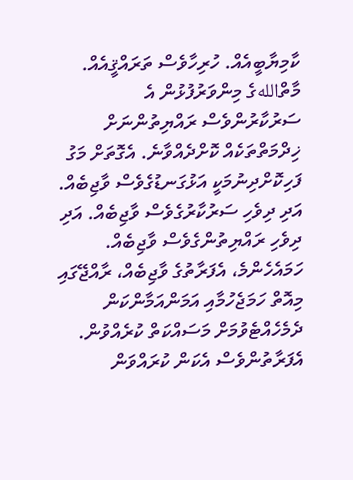ކާމިޔާބީއެއް. ހުރިހާވެސް ތަރައްޤީއެއް. މާތްاللهގެ މިންވަރުފުޅުން އެ ސަރުކާރުންވެސް ރައްޔިތުންނަށް ޚިދްމަތްތަކެއް ކޮށްދެއްވާނެ. އެގޮތަށް މަގު ފަހިކޮށްދިނުމަކީ އަޅުގަނޑުގެވެސް ވާޖިބެއް. އަދި ދިވެހި ސަރުކާރުގެވެސް ވާޖިބެއް. އަދި ދިވެހި ރައްޔިތުންގެވެސް ވާޖިބެއް.
ހަމައެހެންމެ، އެފަރާތުގެ ވާޖިބެއް، ރާއްޖޭގައި މިއޮތް ހަމަޖެހުމާއި އަމަންއަމާންކަން ދެމެހެއްޓެވުމަށް މަސައްކަތް ކުރެއްވުން. އެފަރާތުންވެސް އެކަން ކުރައްވަން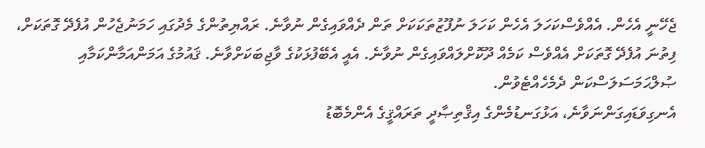ޖެހޭނީ އެހެން. އެއްވެސްކަހަލަ އެހެން ކަހަލަ ނުފޫޒުތަކަކަށް ތަން ދެއްވައިގެން ނުވާނެ. ރައްޔިތުންގެ މެދުގައި ހަމަނުޖެހުން އުފެދޭ ގޮތަކަށް، ފިތުނަ އުފެދޭ ގޮތަކަށް އެއްވެސް ކަމެއް ދޫކޮށްލައްވައިގެން ނުވާނެ. އެއީ އެބޭފުޅަކުގެ ވާޖިބަކަށްވާނެ. ޤައުމުގެ އަމަންއަމާންކަމާއި ޞުލްޙަމަސަލަސްކަން ދެމެހެއްޓެވުން.
އެނގިވަޑައިގަންނަވާނެ، އަޅުގަނޑުމެންގެ އިޤްތިޞާދީ ތަރައްޤީގެ އެންމެބޮޑު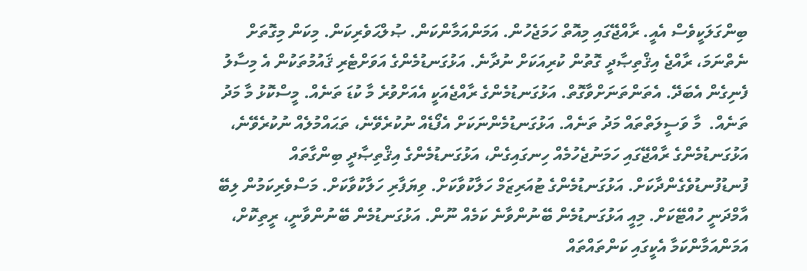ބިންގަލަކީވެސް އެއީ. ރާއްޖޭގައި މިއޮތް ހަމަޖެހުން. އަމަންއަމާންކަން. ޞުލްޙަވެރިކަން. މިކަން މިގޮތަށް ނެތްނަމަ، ރާއްޖެ އިޤްތިޞާދީ ގޮތުން ކުރިއަކަށް ނުދާނެ. އަޅުގަނޑުމެންގެ އަވަށްޓެރި ޤައުމުތަކުން އެ މިސާލު ފެނިގެން އެބަދޭ. އެތަންތަނަށްވާގޮތް. އަޅުގަނޑުމެންގެ ރާއްޖެއަކީ އެއަށްވުރެ މާ ކުޑަ ތަނެއް. މީސްކޮޅު މާ މަދު ތަނެއް.  މާ ވަސީލަތްތައް މަދު ތަނެއް. އަޅުގަނޑުމެންނަކަށް އެފޯޑެއް ނުކުރެވޭނެ، ތަޙައްމުލެއް ނުކުރެވޭނެ، އަޅުގަނޑުމެންގެ ރާއްޖޭގައި ހަމަނުޖެހުމެއް ހިނގައިގެން، އަޅުގަނޑުމެންގެ އިޤްތިޞާދީ ބިންގާތައް ފުނޑުފުނޑުވެގެންދާކަށް. އަޅުގަނޑުމެންގެ ޓުއަރިޒަމް ހަލާކުވާކަށް. ވިޔަފާރި ހަލާކުވާކަށް. މަސްވެރިކަމުން ލިބޭ އާމްދަނީ ހުއްޓޭކަށް. މިއީ އަޅުގަނޑުމެން ބޭނުންވާނެ ކަމެއް ނޫން. އަޅުގަނޑުމެން ބޭނުންވާނީ، ރީތިކޮށް، އަމަންއަމާންކަމާ އެކީގައި ކަންތައްތައް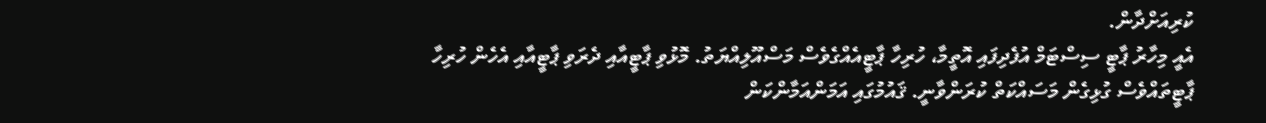ކުރިއަށްދާން.
އެއީ މިހާރު ޕާޓީ ސިސްޓަމް އުފެދިފައި އޮތީމާ، ހުރިހާ ޕާޓީއެއްގެވެސް މަސްއޫލިއްޔަތު. މޮޅުވި ޕާޓީއާއި ދެރަވި ޕާޓީއާއި އެހެން ހުރިހާ ޕާޓީތައްވެސް ގުޅިގެން މަސައްކަތް ކުރަންވާނީ. ޤައުމުގައި އަމަންއަމާންކަން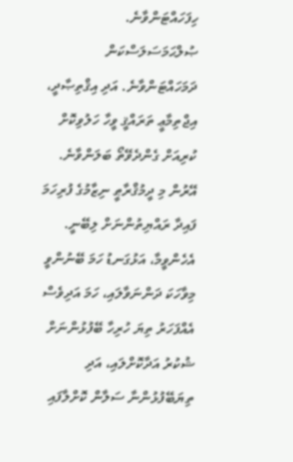ހިފަހައްޓަންވާނެ. ޞުލްޙަމަސަލަސްކަން ދަމަހައްޓަންވާނެ. އަދި އިޤްތިޞާދީ، އިޖްތިމާޢީ ތަރައްޤީ ވީހާ ހަލުވިކޮށް ކުރިއަށް ގެންދެވޭތޯ ބަލަންވާނެ. އޭރުން މި ދީމުޤްރާޠީ ނިޒާމުގެ ފުރިހަމަ ފައިދާ ރައްޔިތުންނަށް ލިބޭނީ.
އެހެންވީމާ، އަޅުގަނޑު ހަމަ ބޭނުންވީ މިވާހަކަ ދަންނަވާލައި، ހަމަ އަދިވެސް އެއްފަހަރު ތިޔަ ހުރިހާ ބޭފުޅުންނަށް ޝުކުރު އަދާކޮށްލައި، އަދި ތިޔަބޭފުޅުންނާ ސަލާން ކޮށްލާފައި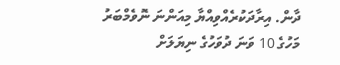ދާން. އިރާދަކުރެއްވިއްޔާ މިއަންނަ ނޮވެމްބަރު މަހުގެ 10 ވަނަ ދުވަހުގެ ނިޔަލަށް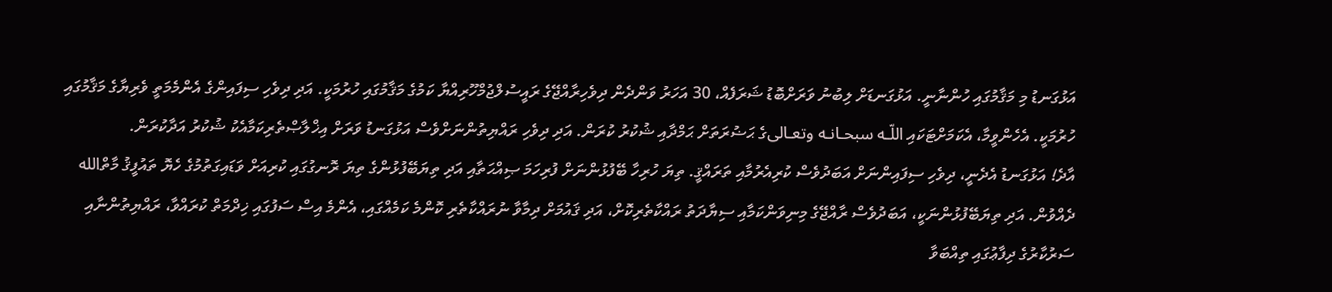އަޅުގަނޑު މި މަޤާމުގައި ހުންނާނީ. އަޅުގަނޑަށް ލިބުނު ވަރަށްބޮޑު ޝަރަފެއް، 30 އަހަރު ވަންދެން ދިވެހިރާއްޖޭގެ ރައީސުލްޖުމްހޫރިއްޔާ ކަމުގެ މަޤާމުގައި ހުރުމަކީ. އަދި ދިވެހި ސިފައިންގެ އެންމެމަތީ ވެރިޔާގެ މަޤާމުގައި ހުރުމަކީ. އެހެންވީމާ، އެކަމަށްޓަކައި اللّـه سبحـانـه وتعـالىގެ ޙަޟުރަތަށް ޙަމްދާއި ޝުކުރު ކުރަން. އަދި ދިވެހި ރައްޔިތުންނަށްވެސް އަޅުގަނޑު ވަރަށް އިޚްލާޞްތެރިކަމާއެކު ޝުކުރު އަދާކުރަން.
އާދެ! އަޅުގަނޑު އެދެނީ، ދިވެހި ސިފައިންނަށް އަބަދުވެސް ކުރިއެރުމާއި ތަރައްޤީ. ތިޔަ ހުރިހާ ބޭފުޅުންނަށް ފުރިހަމަ ޞިއްޙަތާއި އަދި ތިޔަބޭފުޅުންގެ ތިޔަ ރޮނގުގައި ކުރިއަށް ވަޑައިގަތުމުގެ ހެޔޮ ތައުފީޤު މާތްالله ދެއްވުން. އަދި ތިޔަބޭފުޅުންނަކީ، އަބަދުވެސް ރާއްޖޭގެ މިނިވަންކަމާއި ސިޔާދަތު ރައްކާތެރިކޮށް، އަދި ޤައުމަށް ދިމާވާ ނުރައްކާތެރި ކޮންމެ ކަމެއްގައި، އެންމެ އިސް ސަފުގައި ޚިދްމަތް ކުރައްވާ، ރައްޔިތުންނާއި ސަރުކާރުގެ ދިފާޢުގައި ތިއްބަވާ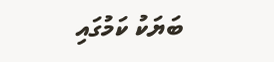ބަޔަކު ކަމުގައި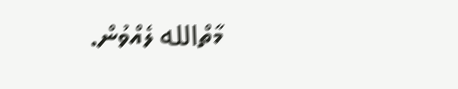މާތްالله ލެއްވުން.